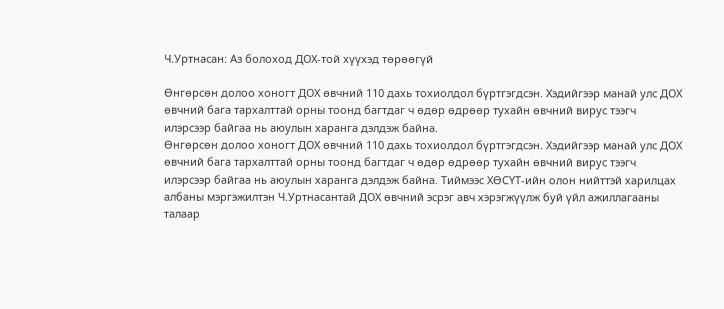Ч.Уртнасан: Аз болоход ДОХ-той хүүхэд төрөөгүй

Өнгөрсөн долоо хоногт ДОХ өвчний 110 дахь тохиолдол бүртгэгдсэн. Хэдийгээр манай улс ДОХ өвчний бага тархалттай орны тоонд багтдаг ч өдөр өдрөөр тухайн өвчний вирус тээгч илэрсээр байгаа нь аюулын харанга дэлдэж байна.
Өнгөрсөн долоо хоногт ДОХ өвчний 110 дахь тохиолдол бүртгэгдсэн. Хэдийгээр манай улс ДОХ өвчний бага тархалттай орны тоонд багтдаг ч өдөр өдрөөр тухайн өвчний вирус тээгч илэрсээр байгаа нь аюулын харанга дэлдэж байна. Тиймээс ХӨСҮТ-ийн олон нийттэй харилцах албаны мэргэжилтэн Ч.Уртнасантай ДОХ өвчний эсрэг авч хэрэгжүүлж буй үйл ажиллагааны талаар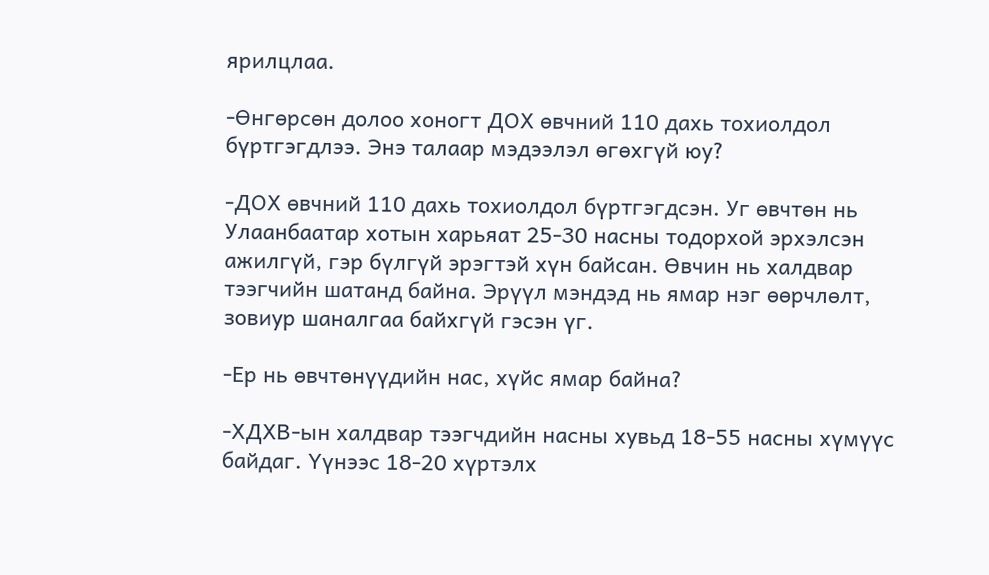ярилцлаа.

-Өнгөрсөн долоо хоногт ДОХ өвчний 110 дахь тохиолдол бүртгэгдлээ. Энэ талаар мэдээлэл өгөхгүй юу?

-ДОХ өвчний 110 дахь тохиолдол бүртгэгдсэн. Уг өвчтөн нь Улаанбаатар хотын харьяат 25-30 насны тодорхой эрхэлсэн ажилгүй, гэр бүлгүй эрэгтэй хүн байсан. Өвчин нь халдвар тээгчийн шатанд байна. Эрүүл мэндэд нь ямар нэг өөрчлөлт, зовиур шаналгаа байхгүй гэсэн үг.

-Ер нь өвчтөнүүдийн нас, хүйс ямар байна?

-ХДХВ-ын халдвар тээгчдийн насны хувьд 18-55 насны хүмүүс байдаг. Үүнээс 18-20 хүртэлх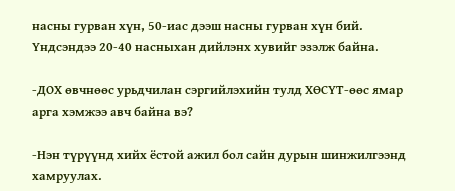насны гурван хүн, 50-иас дээш насны гурван хүн бий. Үндсэндээ 20-40 насныхан дийлэнх хувийг эзэлж байна.

-ДОХ өвчнөөс урьдчилан сэргийлэхийн тулд ХӨСҮТ-өөс ямар арга хэмжээ авч байна вэ?

-Нэн түрүүнд хийх ёстой ажил бол сайн дурын шинжилгээнд хамруулах.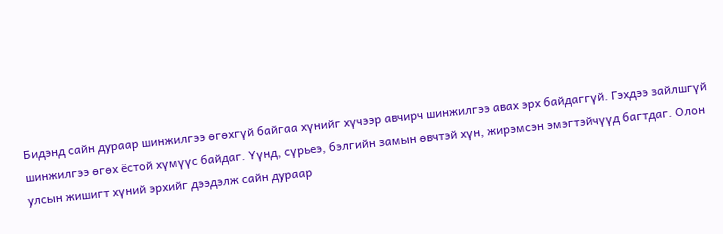Бидэнд сайн дураар шинжилгээ өгөхгүй байгаа хүнийг хүчээр авчирч шинжилгээ авах эрх байдаггүй. Гэхдээ зайлшгүй шинжилгээ өгөх ёстой хүмүүс байдаг. Үүнд, сүрьеэ, бэлгийн замын өвчтэй хүн, жирэмсэн эмэгтэйчүүд багтдаг. Олон улсын жишигт хүний эрхийг дээдэлж сайн дураар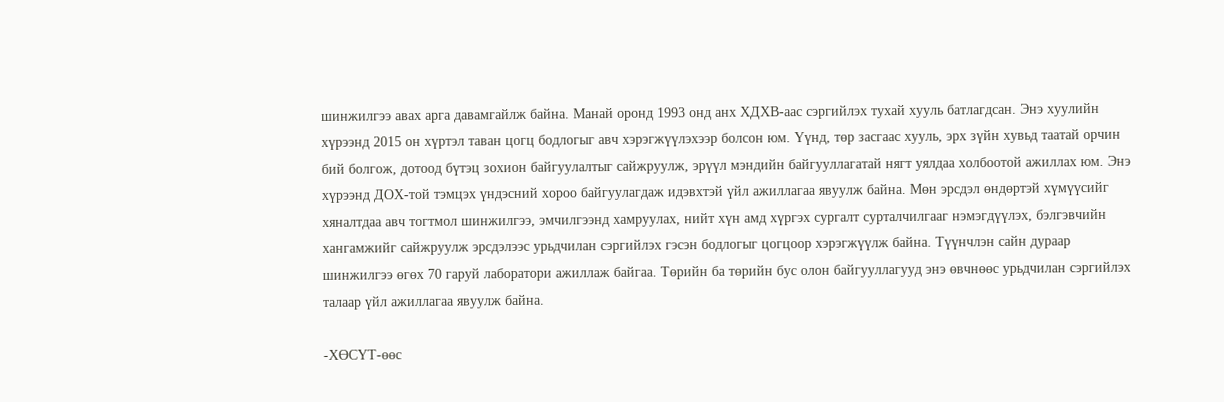шинжилгээ авах арга давамгайлж байна. Манай оронд 1993 онд анх ХДХВ-аас сэргийлэх тухай хууль батлагдсан. Энэ хуулийн хүрээнд 2015 он хүртэл таван цогц бодлогыг авч хэрэгжүүлэхээр болсон юм. Үүнд, төр засгаас хууль, эрх зүйн хувьд таатай орчин бий болгож, дотоод бүтэц зохион байгуулалтыг сайжруулж, эрүүл мэндийн байгууллагатай нягт уялдаа холбоотой ажиллах юм. Энэ хүрээнд ДОХ-той тэмцэх үндэсний хороо байгуулагдаж идэвхтэй үйл ажиллагаа явуулж байна. Мөн эрсдэл өндөртэй хүмүүсийг хяналтдаа авч тогтмол шинжилгээ, эмчилгээнд хамруулах, нийт хүн амд хүргэх сургалт сурталчилгааг нэмэгдүүлэх, бэлгэвчийн хангамжийг сайжруулж эрсдэлээс урьдчилан сэргийлэх гэсэн бодлогыг цогцоор хэрэгжүүлж байна. Түүнчлэн сайн дураар шинжилгээ өгөх 70 гаруй лаборатори ажиллаж байгаа. Төрийн ба төрийн бус олон байгууллагууд энэ өвчнөөс урьдчилан сэргийлэх талаар үйл ажиллагаа явуулж байна.

-ХӨСҮТ-өөс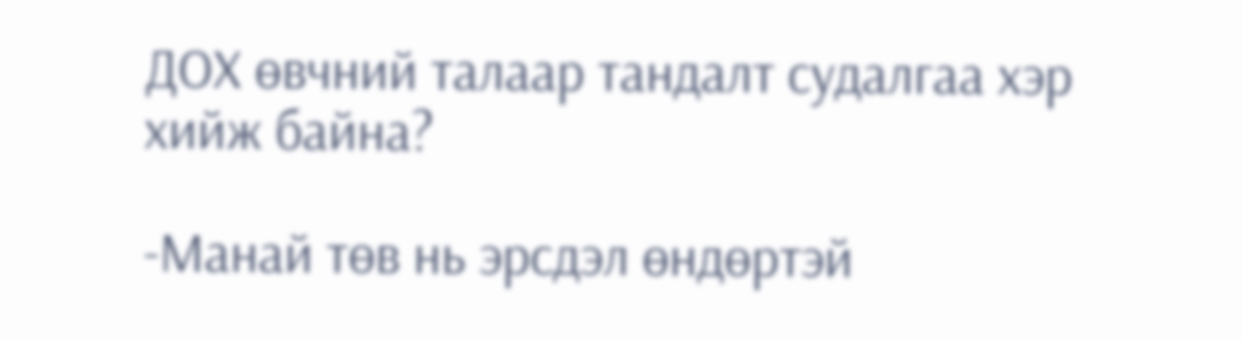ДОХ өвчний талаар тандалт судалгаа хэр хийж байна?

-Манай төв нь эрсдэл өндөртэй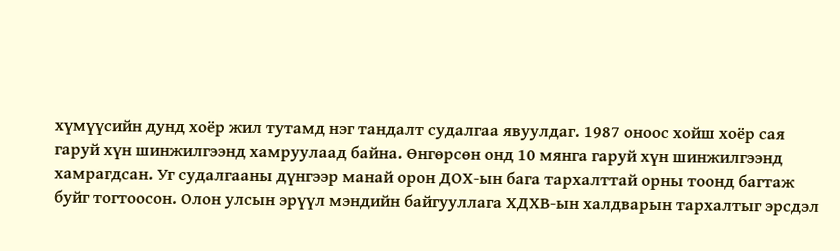хүмүүсийн дунд хоёр жил тутамд нэг тандалт судалгаа явуулдаг. 1987 оноос хойш хоёр сая гаруй хүн шинжилгээнд хамруулаад байна. Өнгөрсөн онд 10 мянга гаруй хүн шинжилгээнд хамрагдсан. Уг судалгааны дүнгээр манай орон ДОХ-ын бага тархалттай орны тоонд багтаж буйг тогтоосон. Олон улсын эрүүл мэндийн байгууллага ХДХВ-ын халдварын тархалтыг эрсдэл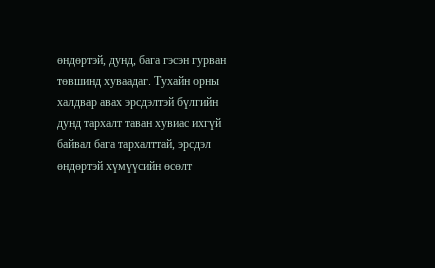өндөртэй, дунд, бага гэсэн гурван төвшинд хуваадаг. Тухайн орны халдвар авах эрсдэлтэй бүлгийн дунд тархалт таван хувиас ихгүй байвал бага тархалттай, эрсдэл өндөртэй хүмүүсийн өсөлт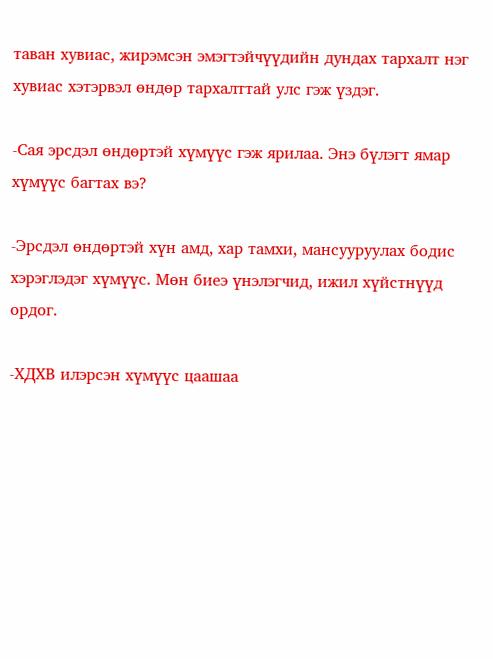таван хувиас, жирэмсэн эмэгтэйчүүдийн дундах тархалт нэг хувиас хэтэрвэл өндөр тархалттай улс гэж үздэг.

-Сая эрсдэл өндөртэй хүмүүс гэж ярилаа. Энэ бүлэгт ямар хүмүүс багтах вэ?

-Эрсдэл өндөртэй хүн амд, хар тамхи, мансууруулах бодис хэрэглэдэг хүмүүс. Мөн биеэ үнэлэгчид, ижил хүйстнүүд ордог.

-ХДХВ илэрсэн хүмүүс цаашаа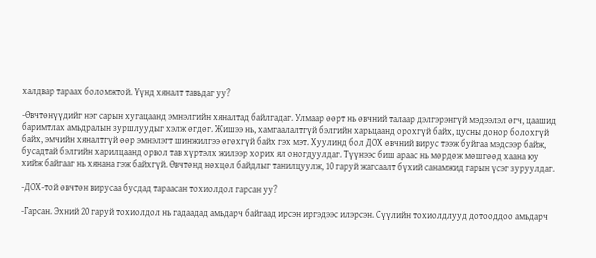халдвар тараах боломжтой. Үүнд хяналт тавьдаг уу?

-Өвчтөнүүдийг нэг сарын хугацаанд эмнэлгийн хяналтад байлгадаг. Улмаар өөрт нь өвчний талаар дэлгэрэнгүй мэдээлэл өгч, цаашид баримтлах амьдралын зуршлуудыг хэлж өгдөг. Жишээ нь, хамгаалалтгүй бэлгийн харьцаанд орохгүй байх, цусны донор болохгүй байх, эмчийн хяналтгүй өөр эмнэлэгт шинжилгээ өгөхгүй байх гэх мэт. Хуулинд бол ДОХ өвчний вирус тээж буйгаа мэдсээр байж, бусадтай бэлгийн харилцаанд орвол тав хүртэлх жилээр хорих ял оногдуулдаг. Түүнээс биш араас нь мөрдөж мөшгөөд хаана юу хийж байгааг нь хянана гэж байхгүй. Өвчтөнд нөхцөл байдлыг танилцуулж, 10 гаруй жагсаалт бүхий санамжид гарын үсэг зуруулдаг.

-ДОХ-той өвчтөн вирусаа бусдад тараасан тохиолдол гарсан уу?

-Гарсан. Эхний 20 гаруй тохиолдол нь гадаадад амьдарч байгаад ирсэн иргэдээс илэрсэн. Сүүлийн тохиолдлууд дотооддоо амьдарч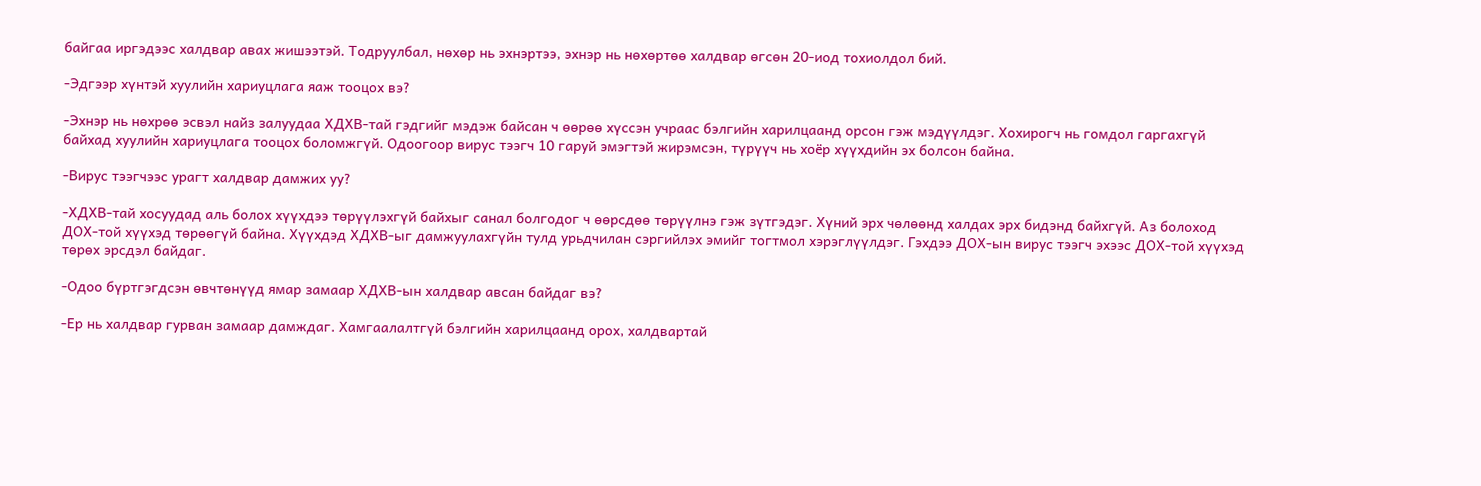байгаа иргэдээс халдвар авах жишээтэй. Тодруулбал, нөхөр нь эхнэртээ, эхнэр нь нөхөртөө халдвар өгсөн 20-иод тохиолдол бий.

-Эдгээр хүнтэй хуулийн хариуцлага яаж тооцох вэ?

-Эхнэр нь нөхрөө эсвэл найз залуудаа ХДХВ-тай гэдгийг мэдэж байсан ч өөрөө хүссэн учраас бэлгийн харилцаанд орсон гэж мэдүүлдэг. Хохирогч нь гомдол гаргахгүй байхад хуулийн хариуцлага тооцох боломжгүй. Одоогоор вирус тээгч 10 гаруй эмэгтэй жирэмсэн, түрүүч нь хоёр хүүхдийн эх болсон байна.

-Вирус тээгчээс урагт халдвар дамжих уу?

-ХДХВ-тай хосуудад аль болох хүүхдээ төрүүлэхгүй байхыг санал болгодог ч өөрсдөө төрүүлнэ гэж зүтгэдэг. Хүний эрх чөлөөнд халдах эрх бидэнд байхгүй. Аз болоход ДОХ-той хүүхэд төрөөгүй байна. Хүүхдэд ХДХВ-ыг дамжуулахгүйн тулд урьдчилан сэргийлэх эмийг тогтмол хэрэглүүлдэг. Гэхдээ ДОХ-ын вирус тээгч эхээс ДОХ-той хүүхэд төрөх эрсдэл байдаг.

-Одоо бүртгэгдсэн өвчтөнүүд ямар замаар ХДХВ-ын халдвар авсан байдаг вэ?

-Ер нь халдвар гурван замаар дамждаг. Хамгаалалтгүй бэлгийн харилцаанд орох, халдвартай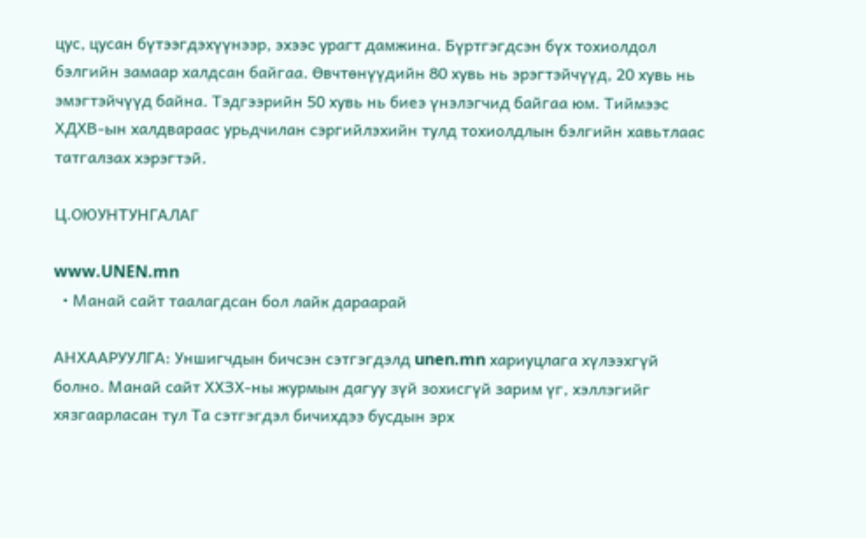цус, цусан бүтээгдэхүүнээр, эхээс урагт дамжина. Бүртгэгдсэн бүх тохиолдол бэлгийн замаар халдсан байгаа. Өвчтөнүүдийн 80 хувь нь эрэгтэйчүүд, 20 хувь нь эмэгтэйчүүд байна. Тэдгээрийн 50 хувь нь биеэ үнэлэгчид байгаа юм. Тиймээс ХДХВ-ын халдвараас урьдчилан сэргийлэхийн тулд тохиолдлын бэлгийн хавьтлаас татгалзах хэрэгтэй.

Ц.ОЮУНТУНГАЛАГ

www.UNEN.mn
  • Манай сайт таалагдсан бол лайк дараарай

АНХААРУУЛГА: Уншигчдын бичсэн сэтгэгдэлд unen.mn хариуцлага хүлээхгүй болно. Манай сайт ХХЗХ-ны журмын дагуу зүй зохисгүй зарим үг, хэллэгийг хязгаарласан тул Та сэтгэгдэл бичихдээ бусдын эрх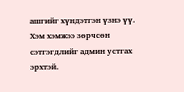ашгийг хүндэтгэн үзнэ үү. Хэм хэмжээ зөрчсөн сэтгэгдлийг админ устгах эрхтэй.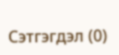Сэтгэгдэл (0)